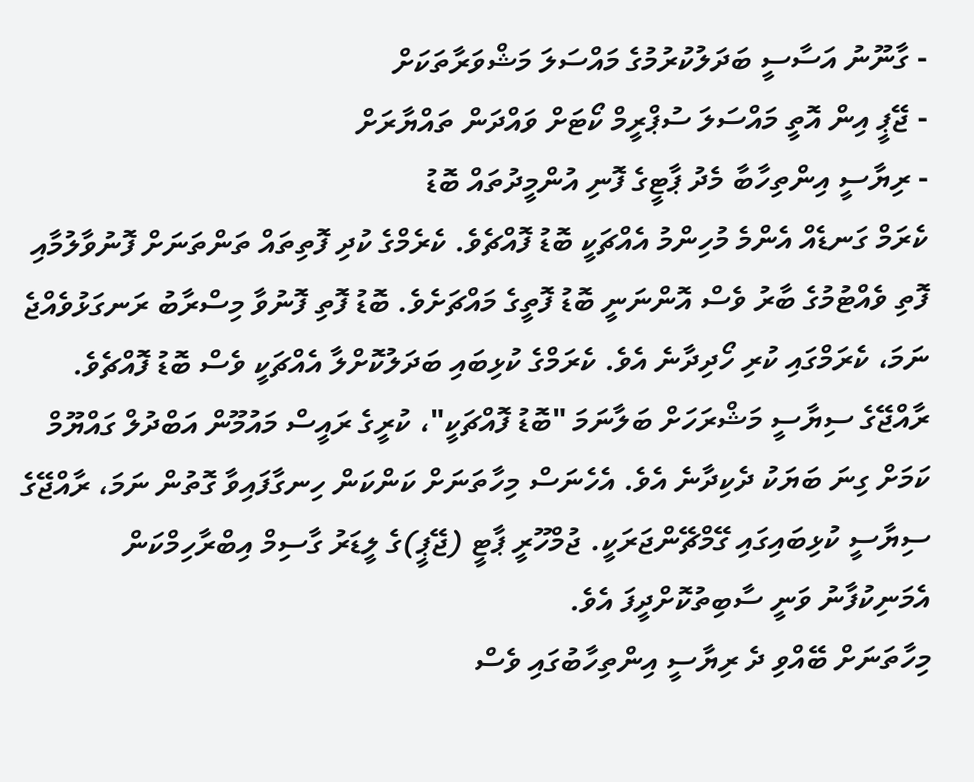- ގާނޫނު އަސާސީ ބަދަލުކުރުމުގެ މައްސަލަ މަޝްވަރާތަކަށް
- ޖޭޕީ އިން އޮތީ މައްސަލަ ސުޕްރީމް ކޯޓަށް ވައްދަން ތައްޔާރަށް
- ރިޔާސީ އިންތިހާބާ މެދު ޕާޓީގެ ފޮނި އުންމީދުތައް ބޮޑު
ކެރަމް ގަނޑެއް އެންމެ މުހިންމު އެއްޗަކީ ބޮޑު ފޮއްޗެވެ. ކެރެމްގެ ކުދި ފޮތިތައް ތަންތަނަށް ފޮނުވާލުމާއި ފޮތި ވެއްޓުމުގެ ބާރު ވެސް އޮންނަނީ ބޮޑު ފޮތީގެ މައްޗަށެވެ. ބޮޑު ފޮތި ފޮނުވާ މިސްރާބު ރަނގަޅުވެއްޖެ ނަމަ، ކެރަމްގައި ކުރި ހޯދިދާނެ އެވެ. ކެރަމްގެ ކުޅިބައި ބަދަލުކޮށްލާ އެއްޗަކީ ވެސް ބޮޑު ފޮއްޗެވެ.
ރާއްޖޭގެ ސިޔާސީ މަޝްރަހަށް ބަލާނަމަ "ބޮޑު ފޮއްޗަކީ"، ކުރީގެ ރައީސް މައުމޫން އަބްދުލް ގައްޔޫމް ކަމަށް ގިނަ ބަޔަކު ދެކިދާނެ އެވެ. އެހެނަސް މިހާތަނަށް ކަންކަން ހިނގާފައިވާ ގޮތުން ނަމަ، ރާއްޖޭގެ ސިޔާސީ ކުޅިބައިގައި ގޭމްޗޭންޖަރަކީ. ޖުމްހޫރީ ޕާޓީ (ޖޭޕީ)ގެ ލީޑަރު ގާސިމް އިބްރާހިމްކަން އެމަނިކުފާނު ވަނީ ސާބިތުކޮށްދީފަ އެވެ.
މިހާތަނަށް ބޭއްވި ދެ ރިޔާސީ އިންތިހާބުގައި ވެސް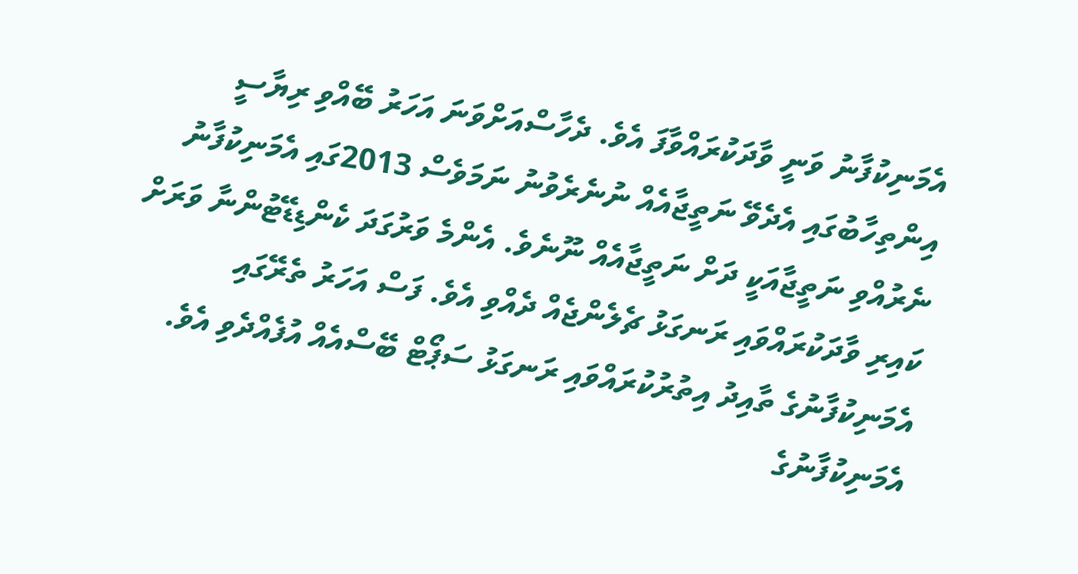އެމަނިކުފާނު ވަނީ ވާދަކުރައްވާފަ އެވެ. ދެހާސްއަށްވަނަ އަހަރު ބޭއްވި ރިޔާސީ އިންތިހާބުގައި އެދެވޭ ނަތީޖާއެއް ނުނެރެވުނު ނަމަވެސް 2013ގައި އެމަނިކުފާނު ނެރުއްވި ނަތީޖާއަކީ ދަށް ނަތީޖާއެއް ނޫނެވެ. އެންމެ ވަރުގަދަ ކެންޑިޑޭޓުންނާ ވަރަށް ކައިރި ވާދަކުރައްވައި ރަނގަޅު ޗެލެންޖެއް ދެއްވި އެވެ. ފަސް އަހަރު ތެރޭގައި އެމަނިކުފާނުގެ ތާއިދު އިތުރުކުރައްވައި ރަނގަޅު ސަޕޯޓް ބޭސްއެއް އުފެއްދެވި އެވެ.
އެމަނިކުފާނުގެ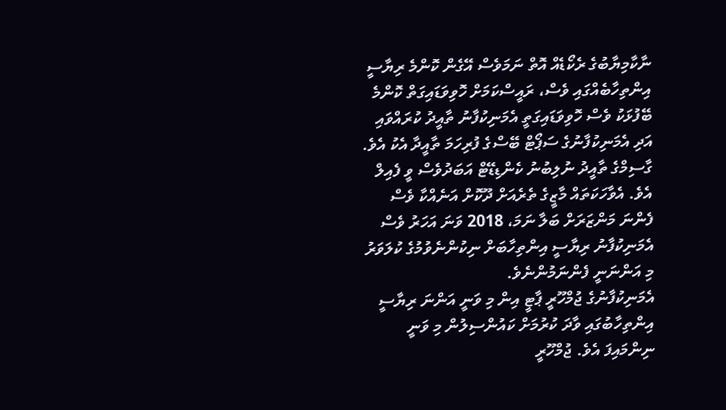ނާކާމިޔާބުގެ ރެކޯޑެއް އޮތް ނަމަވެސް އޭގެން ކޮންމެ ރިޔާސީ އިންތިހާބެއްގައި ވެސް، ރައީސްކަމަށް ހޮވިވަޑައިގަތް ކޮންމެ ބޭފުޅަކު ވެސް ހޮވިވަޑައިގަތީ އެމަނިކުފާނު ތާއީދު ކުރައްވައި އަދި އެމަނިކުފާނުގެ ސަޕޯޓް ބޭސްގެ ފުރިހަމަ ތާއީދާ އެކު އެވެ. ގާސިމްގެ ތާއީދު ނުލިބުނު ކެންޑިޑޭޓް އަބަދުވެސް ވީ ފެއިލް އެވެ. އެވާހަކަތައް މާޒީގެ ތެރެއަށް ދޫކޮށް އަނެއްކާ ވެސް ފެންނަ މަންޒަރަށް ބަލާ ނަމަ، 2018 ވަނަ އަހަރު ވެސް އެމަނިކުފާނު ރިޔާސީ އިންތިހާބަށް ނިކުންނެވުމުގެ ކުލަވަރު މި އަންނަނީ ފެންނަމުންނެވެ.
އެމަނިކުފާނުގެ ޖުމްހޫރީ ޕާޓީ އިން މި ވަނީ އަންނަ ރިޔާސީ އިންތިހާބުގައި ވާދަ ކުރުމަށް ކައުންސިލުން މި ވަނީ ނިންމައިފަ އެވެ. ޖުމްހޫރީ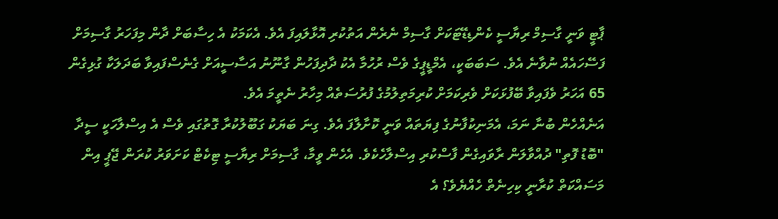ޕާޓީ ވަނީ ގާސިމް ރިޔާސީ ކެންޑިޑޭޓަކަށް ގާސިމް ނެރެން އަތުކުރި އޮޅާލައިފަ އެވެ. އެކަމަކު އެ ހިސާބަށް ދާން މިފަހަރު ގާސިމަށް ފަސޭހައެއް ނުވާނެ އެވެ. ސަބަބަކީ، އެމްޑީޕީގެ ވެސް ރުހުމާ އެކު ދާދިފަހުން ގާނޫނު އަސާސީއަށް ގެނެސްފައިވާ ބަދަލަކާ ގުޅިގެން 65 އަހަރު ވެފައިވާ ބޭފުޅަކަށް ވެރިކަމަށް ކުރިމަތިލުމުގެ ފުރުސަތެއް މިހާރު ނެތީމަ އެވެ.
އަނެއްހެން ބުނާ ނަމަ، އެމަނިކުފާނުގެ ފިޔަތައް ވަނީ ކޮށާލާފަ އެވެ. ގިނަ ބަޔަކު ގަބޫލުކުރާ ގޮތުގައި ވެސް އެ އިސްލާހަކީ ސީދާ "ބޮޑު ފޮތި" ދުއްވާލަން ރާވައިގެން ފާސްކުރި އިސްލާހެކެވެ. އެހެން ވީމާ، ގާސިމަށް ރިޔާސީ ޓިކެޓް ކަށަވަރު ކުރަން ޖޭޕީ އިން މަސައްކަތް ކުރާނީ ކިހިނެތް ހެއްޔެވެ؟ އެ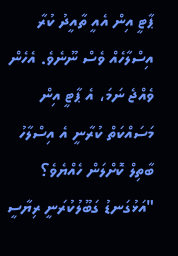ޕާޓީ އިން އެއީ ތާއީދު ކުރާ އިސްލާހެއް ވެސް ނޫނެވެ. އެހެން ވެއްޖެ ނަމަ، އެ ޕާޓީ އިން މަސައްކަތް ކުރާނީ އެ އިސްލާހު ބާތިލް ކޮށްލަން ހެއްޔެވެ؟
"އަޅުގަނޑު ގަބޫލުކުރަނީ ރިޔާސީ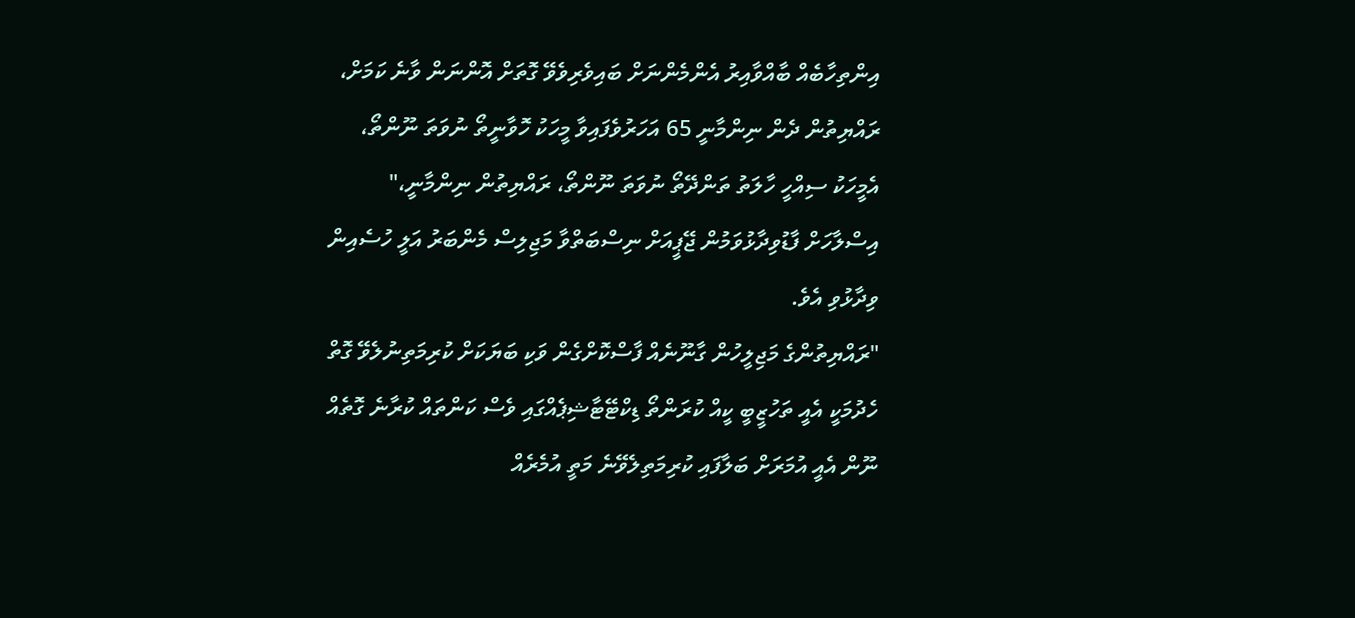އިންތިހާބެއް ބާއްވާއިރު އެންމެންނަށް ބައިވެރިވެވޭ ގޮތަށް އޮންނަން ވާނެ ކަމަށް، ރައްޔިތުން ދެން ނިންމާނީ 65 އަހަރުވެފައިވާ މީހަކު ހޮވާނީތޯ ނުވަތަ ނޫންތޯ، އެމީހަކު ސިއްހީ ހާލަތު ތަންދޭތޯ ނުވަތަ ނޫންތޯ، ރައްޔިތުން ނިންމާނީ،" އިސްލާހަށް ފާޑުވިދާޅުވަމުން ޖޭޕީއަށް ނިސްބަތްވާ މަޖިލިސް މެންބަރު އަލީ ހުސެއިން ވިދާޅުވި އެވެ.
"ރައްޔިތުންގެ މަޖިލީހުން ގާނޫނެއް ފާސްކޮށްގެން ވަކި ބަޔަކަށް ކުރިމަތިނުލެވޭ ގޮތް ހެދުމަކީ އެއީ ތަހުޒީބީ ކީއް ކުރަންތޯ ޑިކްޓޭޓާޝިޕެއްގައި ވެސް ކަންތައް ކުރާނެ ގޮތެއް ނޫން އެއީ އުމަރަށް ބަލާފައި ކުރިމަތިލެވޭނެ މަތީ އުމެރެއް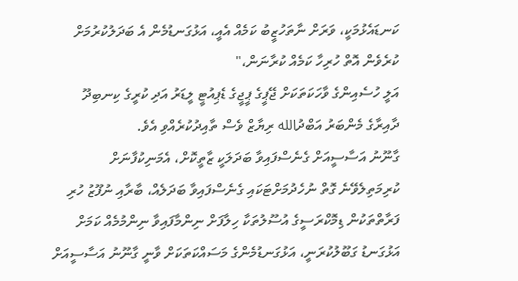ކަނޑައެޅުމަކީ، ވަރަށް ނާތަހުޒީބު ކަމެއް އެއީ، އަޅުގަނޑުމެން އެ ބަދަލުކުރުމަށް ކުރެވެން އޮތް ހުރިހާ ކަމެއް ކުރާނަން،"
އަލީ ހުސެއިންގެ ވާހަކަތަކަށް ޖޭޕީގެ ޕީޖީގެ ޑެޕިއުޓީ ލީޑަރު އަދި ކުރީގެ ކިނބިދޫ ދާއިރާގެ މެންބަރު އަބްދުالله ރިޔާޒް ވެސް ތާއިދުކުރެއްވި އެވެ.
ގާނޫނު އަސާސީއަށް ގެނެސްފައިވާ ބަދަލަކީ ޒާތީކޮށް، އެމަނިކުފާނަށް ކުރިމަތިލެވޭނެ ގޮތް ނުހެދުމަށްޓަކައި ގެނެސްފައިވާ ބަދަލެއް، ބާރާއި ނުފޫޒު ހުރި ފަރާތްތަކުން ޑިމޮކްރަސީގެ އުސޫލުތަކާ ހިލާފަށް ނިންމާފައިވާ ނިންމުމެއް ކަމަށް އަޅުގަނޑު ގަބޫލުކުރަނީ، އަޅުގަނޑުމެންގެ މަސައްކަތަކަށް ވާނީ ގާނޫނު އަސާސީއަށް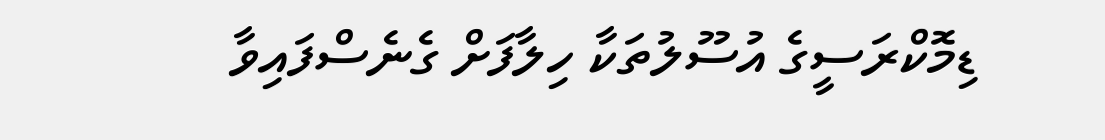ޑިމޮކްރަސީގެ އުސޫލުތަކާ ހިލާފަށް ގެނެސްފައިވާ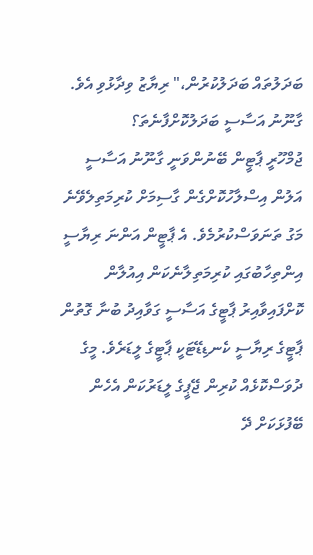ބަދަލުތައް ބަދަލުކުރުން،" ރިޔާޒު ވިދާޅުވި އެވެ.
ގާނޫނު އަސާސީ ބަދަލުކޮށްފާނެތަ؟
ޖުމްހޫރީ ޕާޓީން ބޭނުންވަނީ ގާނޫނު އަސާސީ އަލުން އިސްލާހުކޮށްގެން ގާސިމަށް ކުރިމަތިލެވޭނެ މަގު ތަނަވަސްކުރުމެވެ. އެ ޕާޓީން އަންނަ ރިޔާސީ އިންތިހާބުގައި ކުރިމަތިލާނެކަން އިއުލާން ކޮށްފައިވާއިރު ޕާޓީގެ އަސާސީ ގަވާއިދު ބުނާ ގޮތުން ޕާޓީގެ ރިޔާސީ ކެނޑިޑޭޓަކީ ޕާޓީގެ ލީޑަރެވެ. މީގެ ދުވަސްކޮޅެއް ކުރިން ޖޭޕީގެ ލީޑަރުކަން އެހެން ބޭފުޅަކަށް ދޭ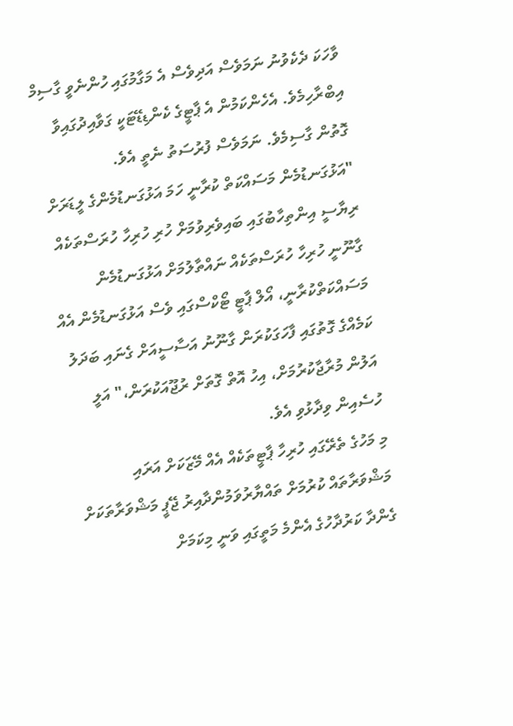ވާހަކަ ދެކެވުނު ނަމަވެސް އަދިވެސް އެ މަގާމުގައި ހުންނެވީ ގާސިމް އިބްރާހިމެވެ. އެހެންކަމުން އެ ޕާޓީގެ ކެންޑިޑޭޓަކީ ގަވާއިދުގައިވާ ގޮތުން ގާސިމެވެ. ނަމަވެސް ފުރުސަތު ނެތީ އެވެ.
"އަޅުގަނޑުމެން މަސައްކަތް ކުރާނީ ހަމަ އަޅުގަނޑުމެންގެ ލީޑަރަށް ރިޔާސީ އިންތިހާބުގައި ބައިވެރިވުމަށް ހުރި ހުރިހާ ހުރަސްތަކެއް ގާނޫނީ ހުރިހާ ހުރަސްތަކެއް ނައްތާލުމަށް އަޅުގަނޑުމެން މަސައްކަތްކުރާނީ، އޯލް ޕާޓީ ޓޯކްސްގައި ވެސް އަޅުގަނޑުމެން އެއް ކަމެއްގެ ގޮތުގައި ފާހަގަކުރަން ގާނޫނު އަސާސީއަށް ގެނައި ބަދަލު އަލުން މުރާޖާކުރުމަށް، އިހު އޮތް ގޮތަށް ރުޖޫއަކުރަން،" އަލީ ހުސެއިން ވިދާޅުވި އެވެ.
މި މަހުގެ ތެރޭގައި ހުރިހާ ޕާޓީތަކެއް އެއް މޭޒަކަށް އަރައި މަޝްވަރާތައް ކުރުމަށް ތައްޔާރުވަމުންދާއިރު ޖޭޕީ މަޝްވަރާތަކަށް ގެންދާ ކަރުދާހުގެ އެންމެ މަތީގައި ވަނީ މިކަމަށް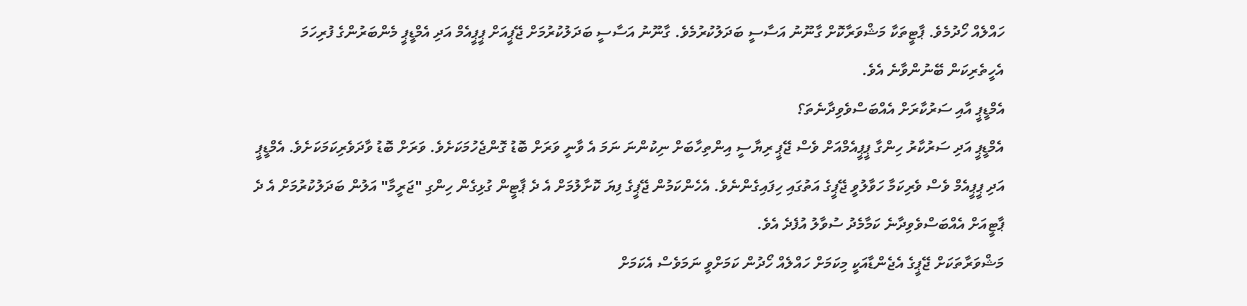ހައްލެއް ހޯދުމެވެ. ޕާޓީތަކާ މަޝްވަރާކޮށް ގާނޫނު އަސާސީ ބަދަލުކުރުމެވެ. ގާނޫނު އަސާސީ ބަދަލުކުރުމަށް ޖޭޕީއަށް ޕީޕީއެމް އަދި އެމްޑީޕީ މެންބަރުންގެ ފުރިހަމަ އެހީތެރިކަން ބޭނުންވާނެ އެވެ.
އެމްޑީޕީ އާއި ސަރުކާރަށް އެއްބަސްވެވިދާނެތަ؟
އެމްޑީޕީ އަދި ސަރުކާރު ހިންގާ ޕީޕީއެމްއަށް ވެސް ޖޭޕީ ރިޔާސީ އިންތިހާބަށް ނިކުންނަ ނަމަ އެ ވާނީ ވަރަށް ބޮޑު ގޮންޖެހުމަކަށެވެ. ވަރަށް ބޮޑު ވާދަވެރިކަމަކަށެވެ. އެމްޑީޕީ އަދި ޕީޕީއެމް ވެސް ވެރިކަމާ ހަވާލުވީ ޖޭޕީގެ އަތުގައި ހިފައިގެންނެވެ. އެހެންކަމުން ޖޭޕީގެ ފިޔަ ކޮށާލުމަށް އެ ދެ ޕާޓީން ގުޅިގެން ހިންގި "ޖަރީމާ" އަލުން ބަދަލުކުރުމަށް އެ ދެ ޕާޓީއަށް އެއްބަސްވެވިދާނެ ކަމާމެދު ސުވާލު އުފެދެ އެވެ.
މަޝްވަރާތަކަށް ޖޭޕީގެ އެޖެންޑާއަކީ މިކަމަށް ހައްލެއް ހޯދުން ކަމަށްވީ ނަމަވެސް އެކަމަށް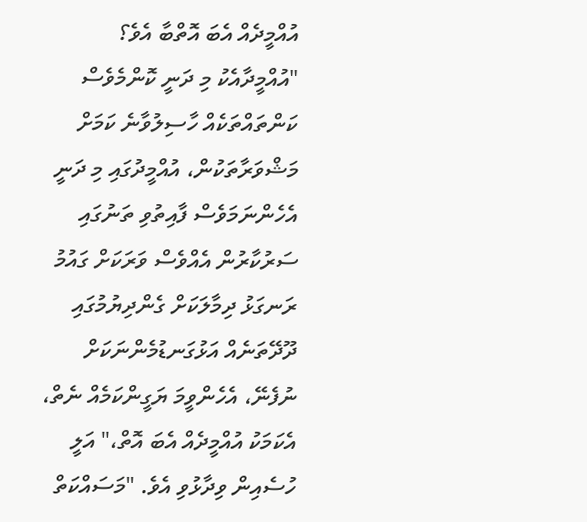އުއްމީދެއް އެބަ އޮތްބާ އެވެ؟
"އުއްމީދާއެކު މި ދަނީ ކޮންމެވެސް ކަންތައްތަކެއް ހާސިލުވާނެ ކަމަށް މަޝްވަރާތަކުން، އުއްމީދުގައި މި ދަނީ އެހެންނަމަވެސް ފާއިތުވި ތަނުގައި ސަރުކާރުން އެއްވެސް ވަރަކަށް ގައުމު ރަނގަޅު ދިމާލަކަށް ގެންދިޔުމުގައި ދޫދޭތަނެއް އަޅުގަނޑުމެންނަކަށް ނުފެނޭ، އެހެންވީމަ ޔަގީންކަމެއް ނެތް، އެކަމަކު އުއްމީދެއް އެބަ އޮތް،" އަލީ ހުސެއިން ވިދާޅުވި އެވެ. "މަސައްކަތް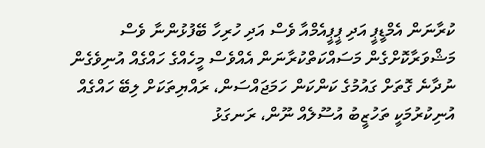ކުރާނަން އެމްޑީޕީ އަދި ޕީޕީއެމްއާ ވެސް އަދި ހުރިހާ ބޭފުޅުންނާ ވެސް މަޝްވަރާކޮށްގެން މަސައްކަތްކުރާނަން އެއްވެސް މީހެއްގެ ހައްގެއް އުނިވެގެން ނުދާނެ ގޮތަށް ގައުމުގެ ކަންކަން ހަމަޖައްސަން، ރައްޔިތަކަށް ލިބޭ ހައްގެއް އުނިކުރުމަކީ ތަހުޒީބު އުސޫލެއް ނޫން، ރަނގަޅު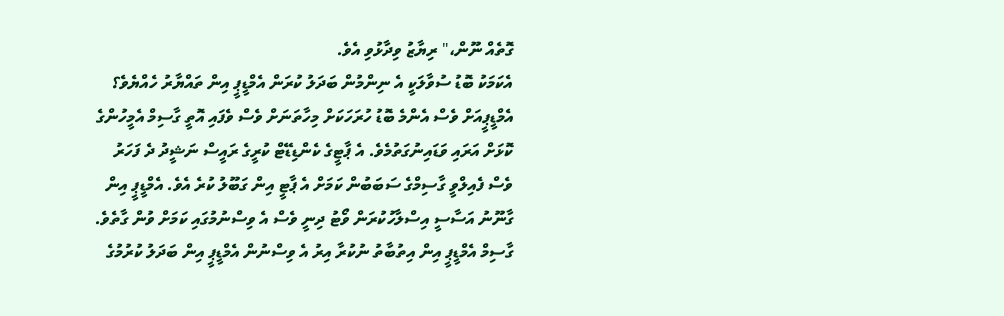ގޮތެއް ނޫން،" ރިޔާޒު ވިދާޅުވި އެވެ.
އެކަމަކު ބޮޑު ސުވާލަކީ އެ ނިންމުން ބަދަލު ކުރަން އެމްޑީޕީ އިން ތައްޔާރު ހެއްޔެވެ؟ އެމްޑީޕީއަށް ވެސް އެންމެ ބޮޑު ހުރަހަކަށް މިހާތަނަށް ވެސް ވެފައި އޮތީ ގާސިމް އެމީހުންގެ ކޮޅަށް އަރައި ވަޑައިނުގަތުމެވެ. އެ ޕާޓީގެ ކެންޑިޑޭޓް ކުރީގެ ރައީސް ނަޝީދު ދެ ފަހަރު ވެސް ފެއިލްވީ ގާސިމްގެ ސަބަބުން ކަމަށް އެ ޕާޓީ އިން ގަބޫލު ކުރެ އެވެ. އެމްޑީޕީ އިން ގާނޫނު އަސާސީ އިސްލާހުކުރަން ވޯޓު ދިނީ ވެސް އެ ވިސްނުމުގައި ކަމަށް ވުން ގާތެވެ. ގާސިމް އެމްޑީޕީ އިން އިތުބާތު ނުކުރާ އިރު އެ ވިސްނުން އެމްޑީޕީ އިން ބަދަލު ކުރުމުގެ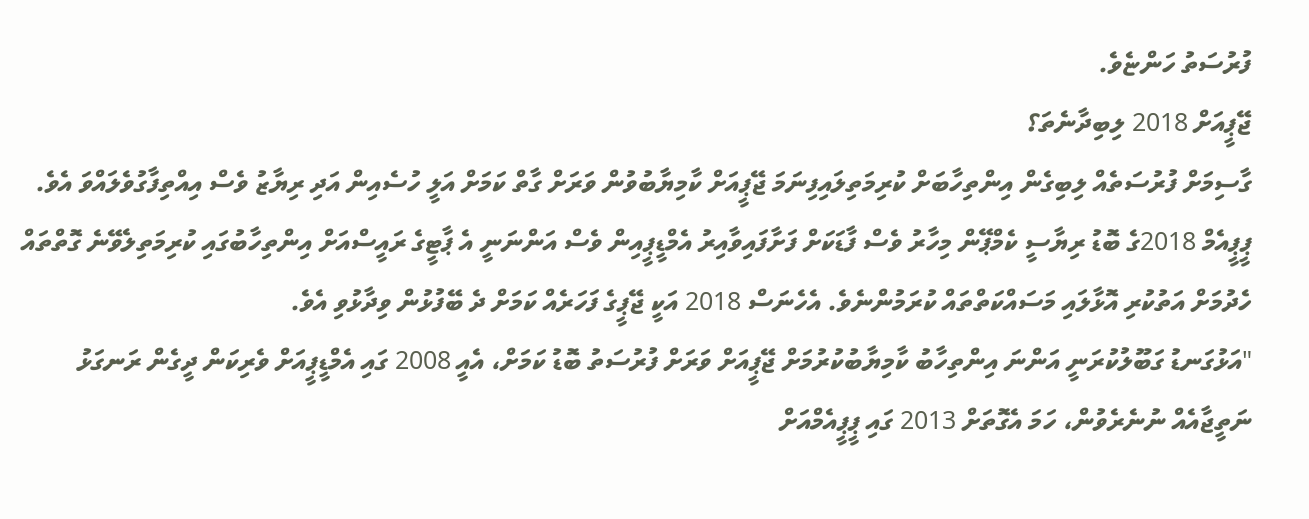ފުރުސަތު ހަންޏެވެ.
ޖޭޕީއަށް 2018 ލިބިދާނެތަ؟
ގާސިމަށް ފުރުސަތެއް ލިބިގެން އިންތިހާބަށް ކުރިމަތިލައިފިނަމަ ޖޭޕީއަށް ކާމިޔާބުވުން ވަރަށް ގާތް ކަމަށް އަލީ ހުސެއިން އަދި ރިޔާޒު ވެސް އިއްތިފާގުވެލައްވަ އެވެ. ޕީޕީއެމް 2018ގެ ބޮޑު ރިޔާސީ ކެމްޕޭން މިހާރު ވެސް ފާޑަކަށް ފަށާފައިވާއިރު އެމްޑީޕީއިން ވެސް އަންނަނީ އެ ޕާޓީގެ ރައީސްއަށް އިންތިހާބުގައި ކުރިމަތިލެވޭނެ ގޮތްތައް ހެދުމަށް އަތުކުރި އޮޅާލައި މަސައްކަތްތައް ކުރަމުންނެވެ. އެހެނަސް 2018 އަކީ ޖޭޕީގެ ފަހަރެއް ކަމަށް ދެ ބޭފުޅުން ވިދާޅުވި އެވެ.
"އަޅުގަނޑު ގަބޫލުކުރަނީ އަންނަ އިންތިހާބު ކާމިޔާބުކުރުމަށް ޖޭޕީއަށް ވަރަށް ފުރުސަތު ބޮޑު ކަމަށް، އެއީ 2008 ގައި އެމްޑީޕީއަށް ވެރިކަން ދީގެން ރަނގަޅު ނަތީޖާއެއް ނުނެރެވުން، ހަމަ އެގޮތަށް 2013 ގައި ޕީޕީއެމްއަށް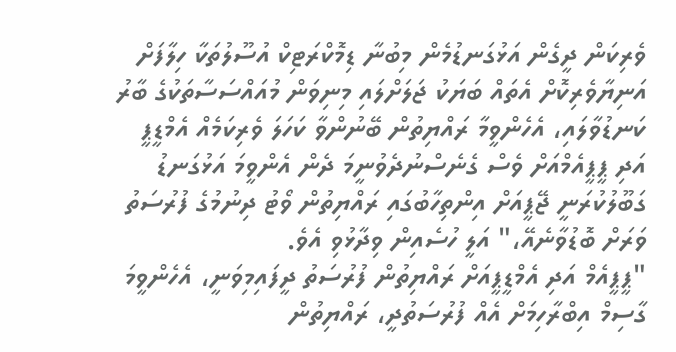ވެރިކަން ދީގެން އަޅުގަނޑުމެން މިބުނާ ޑިމޮކްރަޓިކް އުސޫލުތަކާ ހިލާފަށް އަނިޔާވެރިކޮށް އެތައް ބަޔަކު ޖަލަށްލައި މިނިވަން މުއައްސަސާތަކުގެ ބާރު ކަނޑުވާލައި، އެހެންވީމާ ރައްޔިތުން ބޭނުންވާ ކަހަލަ ވެރިކަމެއް އެމްޑީޕީ އަދި ޕީޕީއެމްއަށް ވެސް ގެނެސްނުދެވުނީމަ ދެން އެންވީމަ އަޅުގަނޑު ގަބޫލުކުރަނީ ޖޭޕީއަށް އިންތިހާބުގައި ރައްޔިތުން ވޯޓު ދިނުމުގެ ފުރުސަތު ވަރަށް ބޮޑުވާނެއޭ،" އަލީ ހުސެއިން ވިދާޅުވި އެވެ.
"ޕީޕީއެމް އަދި އެމްޑީޕީއަށް ރައްޔިތުން ފުރުސަތު ދީފައިމިވަނީ، އެހެންވީމަ ގާސިމް އިބްރާހިމަށް އެއް ފުރުސަތުދީ، ރައްޔިތުން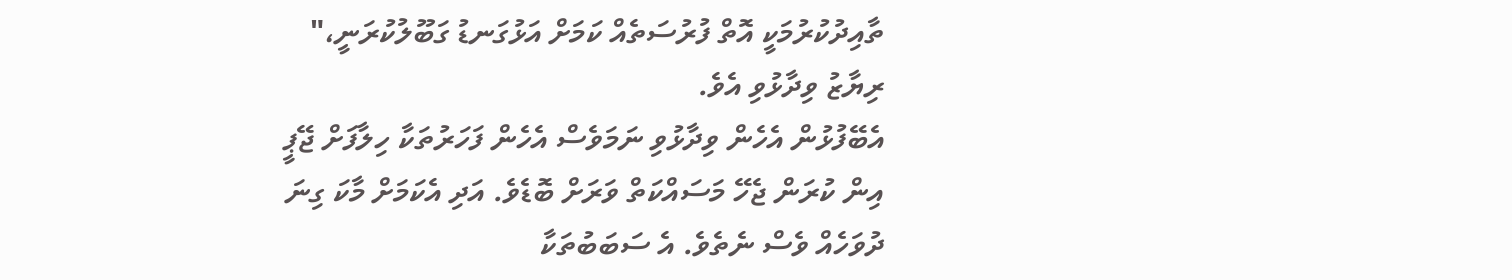ތާއިދުކުރުމަކީ އޮތް ފުރުސަތެއް ކަމަށް އަޅުގަނޑު ގަބޫލުކުރަނީ،" ރިޔާޒު ވިދާޅުވި އެވެ.
އެބޭފުޅުން އެހެން ވިދާޅުވި ނަމަވެސް އެހެން ފަހަރުތަކާ ހިލާފަށް ޖޭޕީ އިން ކުރަން ޖެހޭ މަސައްކަތް ވަރަށް ބޮޑެވެ. އަދި އެކަމަށް މާކަ ގިނަ ދުވަހެއް ވެސް ނެތެވެ. އެ ސަބަބުތަކާ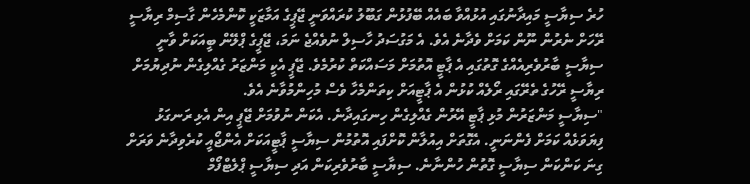ހުރެ ސިޔާސީ މައިދާނުގައި އުޅުއްވާ ބައެއް ބޭފުޅުން ގަބޫލު ކުރައްވަނީ ޖޭޕީގެ އަމާޒަކީ ކޮންމެހެން ގާސިމް ރިޔާސީ ރޭހަށް ނެރުން ނޫން ކަމަށް ވެދާނެ އެވެ. އެ މަގުސަދު ހާސިލް ނުވެއްޖެ ނަމަ، ޖޭޕީގެ ޕްލޭން ބީއަކަށް ވާނީ ސިޔާސީ ބާރުވެރިއެއްގެ ގޮތުގައި އެ ޕާޓީ އޮތުމަށް މަސައްކަތް ކުރުމެވެ. ޖޭޕީ އެކީ މަންޒަރު ގެއްލިގެން ނުދިޔުމަށް ރިޔާސީ ރޭހުގެ ތެރޭގައި ރޯލެއް ކުޅުން އެ ޕާޓީއަށް ކިތަންމެހާ ވެސް މުހިންމުވާނެ އެވެ.
"ސިޔާސީ މަންޒަރުން މުޅި ޕާޓީ އޭރުން ގެއްލިގެން ހިނގައިދާނެ. އެކަން ނުވުމަށް ޖޭޕީ އިން އެޅި ރަނގަޅު ފިޔަވަޅެއް ކަމަށް ފެންނަނީ. އެގޮތަށް އިއުލާން ކޮށްފައި އޮތުމުން ސިޔާސީ ޕާޓީއަކަށް އެންޖޯއީ ކުރެވިދާނެ ވަރަށް ގިނަ ކަންކަން ސިޔާސީ ގޮތުން ހުންނާނެ. ސިޔާސީ ބާރުވެރިކަން އަދި ސިޔާސީ ޕްލެޓްފޯމް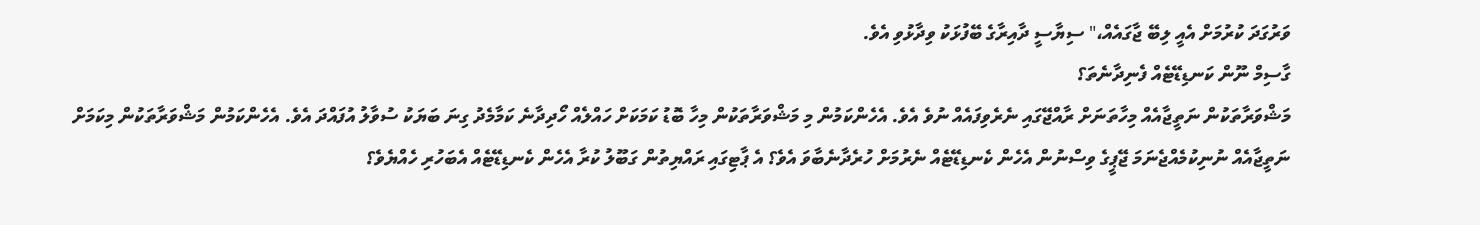ވަރުގަދަ ކުރުމަށް އެއީ ލިބޭ ޖާގައެއް،" ސިޔާސީ ދާއިރާގެ ބޭފުޅަކު ވިދާޅުވި އެވެ.
ގާސިމް ނޫން ކަނޑިޑޭޓެއް ފެނިދާނެތަ؟
މަޝްވަރާތަކުން ނަތީޖާއެއް މިހާތަނަށް ރާއްޖޭގައި ނެރެވިފައެއް ނުވެ އެވެ. އެހެންކަމުން މި މަޝްވަރާތަކުން މިހާ ބޮޑު ކަމަކަށް ހައްލެއް ހޯދިދާނެ ކަމާމެދު ގިނަ ބަޔަކު ސުވާލު އުފައްދަ އެވެ. އެހެންކަމުން މަޝްވަރާތަކުން މިކަމަށް ނަތީޖާއެއް ނުނިކުމެއްޖެނަމަ ޖޭޕީގެ ވިސްނުން އެހެން ކެނޑިޑޭޓެއް ނެރުމަށް ހުރެދާނެބާވަ އެވެ؟ އެ ޕާޓިގައި ރައްޔިތުން ގަބޫލު ކުރާ އެހެން ކެނޑިޑޭޓެއް އެބަހުރި ހެއްޔެވެ؟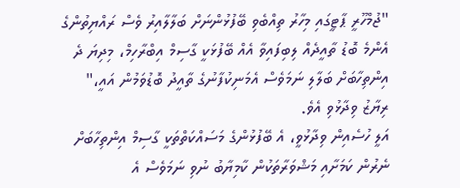"ޖުމްހޫރީ ޕާޓީގައި މިހާރު ތިއްބެވި ބޭފުޅުންނަށް ބަލާލާއިރު ވެސް ރައްޔިތުންގެ އެންމެ ބޮޑު ތާއީދެއް ލިބިފައިވާ އެއް ބޭފުޅަކީ ގާސިމް އިބްރާހިމް، މިދިޔަ ދެ އިންތިހާބަށް ބަލާލި ނަމަވެސް އެމަނިކުފާނުގެ ތާއީދު ބޮޑުވަމުން އައީ،" ރިޔާޒު ވިދާޅުވި އެވެ.
އަލީ ހުސެއިން ވިދާޅުވީ، އެ ބޭފުޅުންގެ މަސައްކަތްތަކީ ގާސިމް އިންތިހާބަށް ނެރުން ކަމަށާއި މަޝްވަރާތަކުން ކާމިޔާބު ނުވި ނަމަވެސް އެ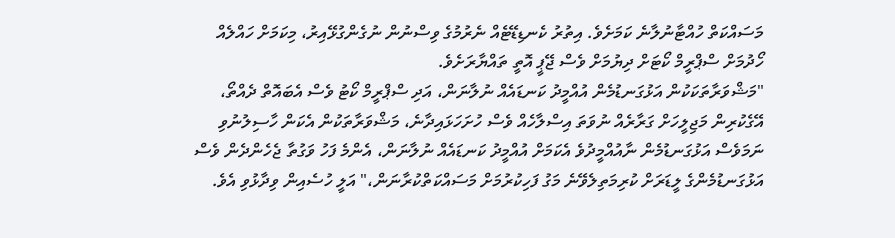މަސައްކަތް ހުއްޓާނުލާނެ ކަމަށެވެ. އިތުރު ކެނޑިޑޭޓެއް ނެރުމުގެ ވިސްނުން ނުގެންގުޅޭއިރު، މިކަމަށް ހައްލެއް ހޯދުމަށް ސްޕްރީމް ކޯޓަށް ދިޔުމަށް ވެސް ޖޭޕީ އޮތީ ތައްޔާރަށެވެ.
"މަޝްވަރާތަކަކުން އަޅުގަނޑުމެން އުއްމީދު ކަނޑައެއް ނުލާނަން، އަދި ސްޕްރީމް ކޯޓު ވެސް އެބައޮތް ދެއްތޯ، އޭގެކުރިން މަޖިލީހަށް ގަރާރެއް ނުވަތަ އިސްލާހެއް ވެސް ހުށަހަޅައިދާނެ، މަޝްވަރާތަކުން އެކަން ހާސިލުނުވި ނަމަވެސް އަޅުގަނޑުމެން ނާއުއްމީދުވެ އެކަމަށް އުއްމީދު ކަނޑައެއް ނުލާނަން، އެންމެ ފަހު ވަގުތާ ޖެހެންދެން ވެސް އަޅުގަނޑުމެންގެ ލީޑަރަށް ކުރިމަތިލެވޭނެ މަގު ފަހިކުރުމަށް މަސައްކަތްކުރާނަން،" އަލީ ހުސެއިން ވިދާޅުވި އެވެ.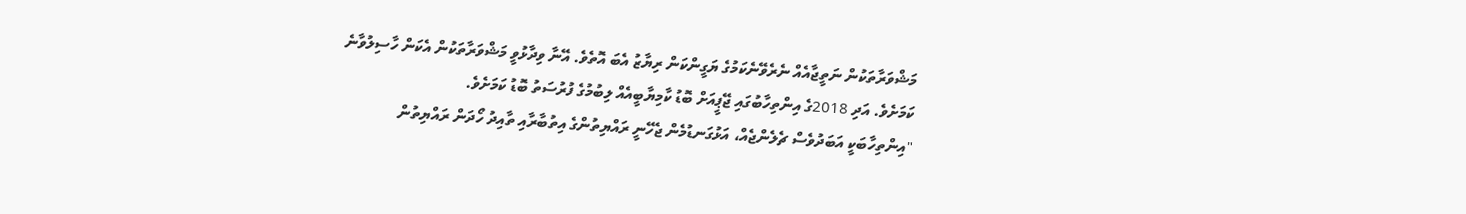މަޝްވަރާތަކުން ނަތީޖާއެއް ނެރެވޭނެކަމުގެ ޔަގީންކަން ރިޔާޒު އެބަ އޮތެވެ. އޭނާ ވިދާޅުވީ މަޝްވަރާތަކުން އެކަން ހާސިލުވާނެ ކަމަށެވެ. އަދި 2018ގެ އިންތިހާބުގައި ޖޭޕީއަށް ބޮޑު ކާމިޔާބީއެއް ލިބުމުގެ ފުރުސަތު ބޮޑު ކަމަށެވެ.
"އިންތިހާބަކީ އަބަދުވެސް ޗެލެންޖެއް، އަޅުގަނޑުމެން ޖެހޭނީ ރައްޔިތުންގެ އިތުބާރާއި ތާއިދު ހޯދަން ރައްޔިތުން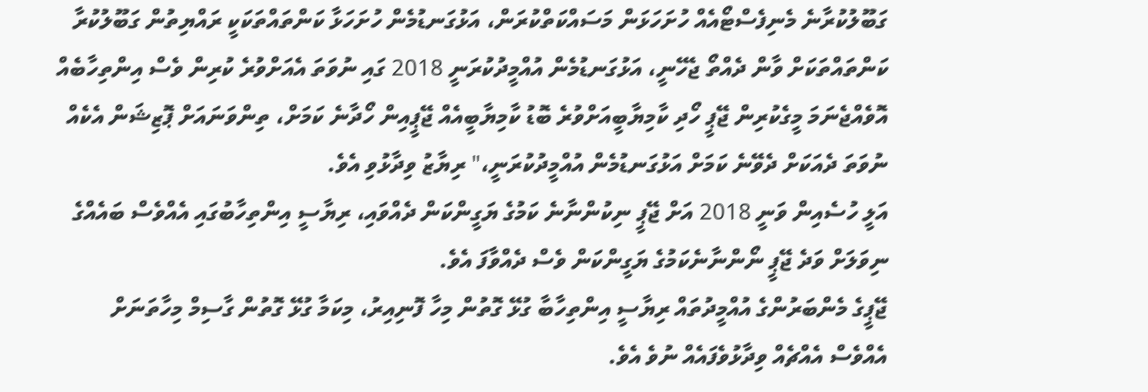ގަބޫލުކުރާނެ މެނިފެސްޓޯއެއް ހުށަހަޅަން މަސައްކަތްކުރަން، އަޅުގަނޑުމެން ހުށަހަޅާ ކަންތައްތަކަކީ ރައްޔިތުން ގަބޫލުކުރާ ކަންތައްތަކަށް ވާން ދެއްތޯ ޖެހޭނީ، އަޅުގަނޑުމެން އުއްމީދުކުރަނީ 2018 ގައި ނުވަތަ އެއަށްވުރެ ކުރިން ވެސް އިންތިހާބެއް އޮވެއްޖެނަމަ މީގެކުރިން ޖޭޕީ ހޯދި ކާމިޔާބީއަށްވުރެ ބޮޑު ކާމިޔާބީއެއް ޖޭޕީއިން ހޯދާނެ ކަމަށް، ތިންވަނައަށް ޕޮޒިޝަން އެކެއް ނުވަތަ ދެއަކަށް ދެވޭނެ ކަމަށް އަޅުގަނޑުމެން އުއްމީދުކުރަނީ،" ރިޔާޒު ވިދާޅުވި އެވެ.
އަލީ ހުސެއިން ވަނީ 2018 އަށް ޖޭޕީ ނިކުންނާނެ ކަމުގެ ޔަގީންކަން ދެއްވައި، ރިޔާސީ އިންތިހާބުގައި އެއްވެސް ބައެއްގެ ނިވަލަށް ވަދެ ޖޭޕީ ނޯންނާނެކަމުގެ ޔަގީންކަން ވެސް ދެއްވާފަ އެވެ.
ޖޭޕީގެ މެންބަރުންގެ އުއްމީދުތައް ރިޔާސީ އިންތިހާބާ ގުޅޭ ގޮތުން މިހާ ފޮނިއިރު، މިކަމާ ގުޅޭ ގޮތުން ގާސިމް މިހާތަނަށް އެއްވެސް އެއްޗެއް ވިދާޅުވެފައެއް ނުވެ އެވެ.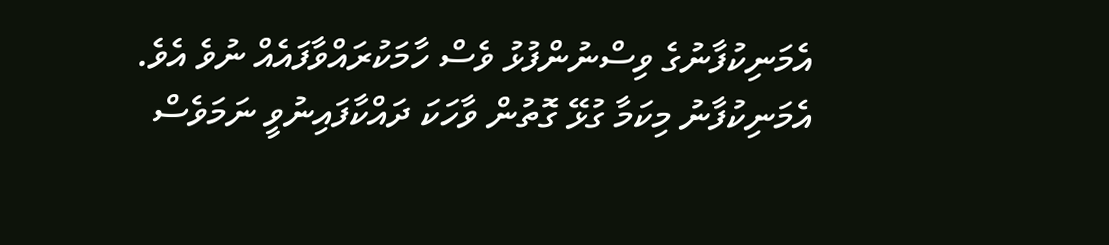އެމަނިކުފާނުގެ ވިސްނުންފުޅު ވެސް ހާމަކުރައްވާފައެއް ނުވެ އެވެ. އެމަނިކުފާނު މިކަމާ ގުޅޭ ގޮތުން ވާހަކަ ދައްކާފައިނުވީ ނަމަވެސް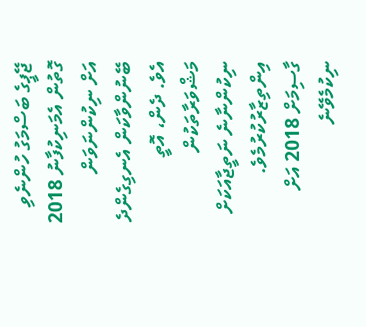ޖޭޕީގެ ބަސްމަގު ހުންނެވި ގޮތުން އެމަނިކުފާނު 2018 އަށް ނިކުންނަވަން ބޭނުންވާކަން އެނގިގެންދެ އެވެ. ދެން، އޮތީ މަޝްވަރާތަކުން ނިކުންނާނެ ނަތީޖާއަކަށް އިންތިޒާރުކުރުމެވެ. ގާސިމަށް 2018 އަށް ނިކުމެވޭނެ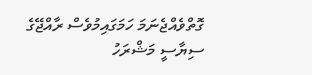ގޮތްވެއްޖެނަމަ ހަމަގައިމުވެސް ރާއްޖޭގެ ސިޔާސީ މަޝްރަހު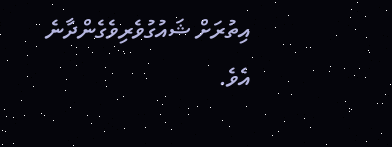އިތުރަށް ޝައުގުވެރިވެގެންދާނެ އެވެ.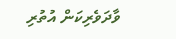ވާދަވެރިކަން އުތުރި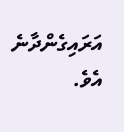އަރައިގެންދާނެ އެވެ.